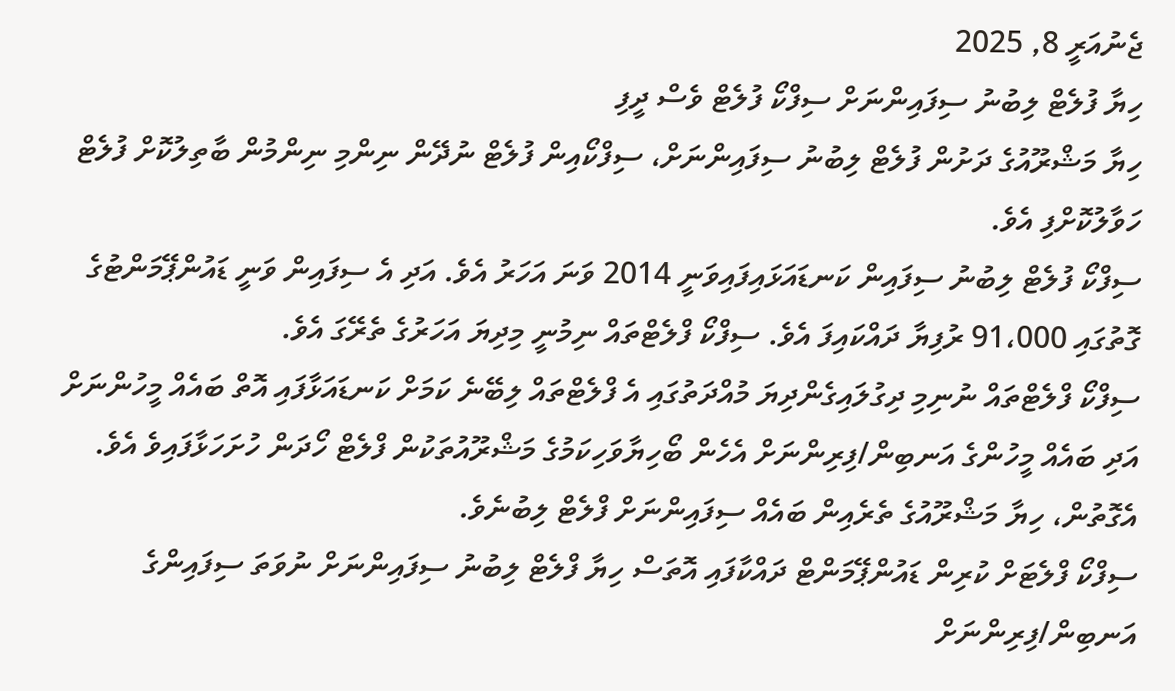ޖެނުއަރީ 8, 2025
ހިޔާ ފުލެޓް ލިބުނު ސިފައިންނަށް ސިފްކޯ ފުލެޓް ވެސް ދީފި
ހިޔާ މަޝްރޫއުގެ ދަށުން ފުލެޓް ލިބުނު ސިފައިންނަށް، ސިފްކޯއިން ފުލެޓް ނުދޭން ނިންމި ނިންމުން ބާތިލުކޮށް ފުލެޓް ހަވާލުކޮށްފި އެވެ.
ސިފްކޯ ފުލެޓް ލިބުނު ސިފައިން ކަނޑައަޅައިފައިވަނީ 2014 ވަނަ އަހަރު އެވެ. އަދި އެ ސިފައިން ވަނީ ޑައުންޕޭމަންޓުގެ ގޮތުގައި 91،000 ރުފިޔާ ދައްކައިފަ އެވެ. ސިފްކޯ ފްލެޓްތައް ނިމުނީ މިދިޔަ އަހަރުގެ ތެރޭގަ އެވެ.
ސިފްކޯ ފްލެޓްތައް ނުނިމި ދިގުލައިގެންދިޔަ މުއްދަތުގައި އެ ފްލެޓްތައް ލިބޭނެ ކަމަށް ކަނޑައަޅާފައި އޮތް ބައެއް މީހުންނަށް އަދި ބައެއް މީހުންގެ އަނބިން/ފިރިންނަށް އެހެން ބޯހިޔާވަހިކަމުގެ މަޝްރޫއުތަކުން ފްލެޓް ހޯދަން ހުށަހަޅާފައިވެ އެވެ. އެގޮތުން، ހިޔާ މަޝްރޫއުގެ ތެރެއިން ބައެއް ސިފައިންނަށް ފްލެޓް ލިބުނެވެ.
ސިފްކޯ ފްލެޓަށް ކުރިން ޑައުންޕޭމަންޓް ދައްކާފައި އޮތަސް ހިޔާ ފްލެޓް ލިބުނު ސިފައިންނަށް ނުވަތަ ސިފައިންގެ އަނބިން/ފިރިންނަށް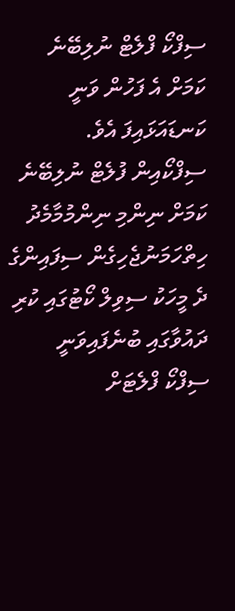ސިފްކޯ ފްލެޓް ނުލިބޭނެ ކަމަށް އެ ފަހުން ވަނީ ކަނޑައަޅައިފަ އެވެ.
ސިފްކޯއިން ފުލެޓް ނުލިބޭނެ ކަމަށް ނިންމި ނިންމުމާމެދު
ހިތްހަމަނުޖެހިގެން ސިފައިންގެ ދެ މީހަކު ސިވިލް ކޯޓުގައި ކުރި ދައުވާގައި ބުނެފައިވަނީ ސިފްކޯ ފްލެޓަށް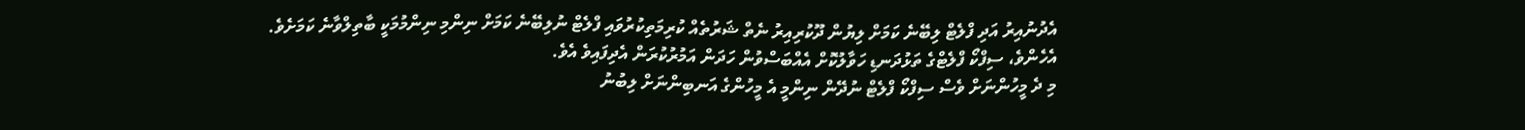އެދުނުއިރު އަދި ފްލެޓް ލިބޭނެ ކަމަށް ލިޔުން ދޫކުރިއިރު ނެތް ޝަރުތެއް ކުރިމަތިކުރުވައި ފްލެޓް ނުލިބޭނެ ކަމަށް ނިންމި ނިންމުމަކީ ބާތިލްވާނެ ކަމަށެވެ. އެހެންވެ، ސިފްކޯ ފްލެޓްގެ ތަޅުދަނޑި ހަވާލުކޮށް އެއްބަސްވުން ހަދަން އަމުރުކުރަން އެދިފައިވެ އެވެ.
މި ދެ މީހުންނަށް ވެސް ސިފްކޯ ފްލެޓް ނުދޭން ނިންމީ އެ މީހުންގެ އަނބިންނަށް ލިބުނު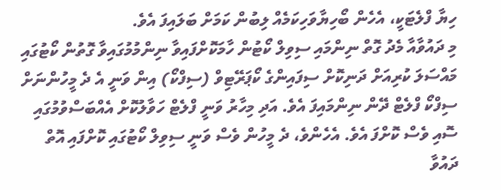ހިޔާ ފްލެޓަކީ، އެހެން ބޯހިޔާވަހިކަމެއް ލިބުން ކަމަށް ބަލައިފަ އެވެ.
މި ދައުވާއާ މެދު ގޮތް ނިންމައި ސިވިލް ކޯޓުން ހާމަކޮށްފައިވާ ނިންމުމުގައިވާ ގޮތުން ކޯޓުގައި މައްސަލަ ކުރިއަށް ދަނިކޮށް ސިފައިންގެ ކޯޕަރޭޓިވް (ސިފްކޯ) އިން ވަނީ އެ ދެ މީހުންނަށް ސިފްކޯ ފްލެޓް ދޭން ނިންމައިފަ އެވެ. އަދި މިހާރު ވަނީ ފްލެޓް ހަވާލުކޮށް އެއްބަސްވުމުގައި ސޮއި ވެސް ކޮށްފަ އެވެ. އެހެންވެ، ދެ މީހުން ވެސް ވަނީ ސިވިލް ކޯޓުގައި ކޮށްފައި އޮތް ދައުވާ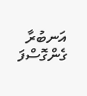އަނބުރާ ގެންގޮސްފަ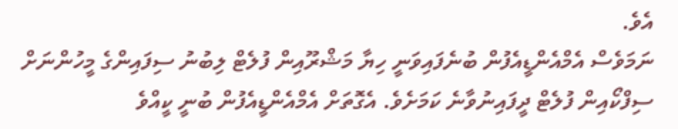އެވެ.
ނަމަވެސް އެމްއެންޑީއެފުން ބުނެފައިވަނީ ހިޔާ މަޝްރޫއިން ފުލެޓް ލިބުނު ސިފައިންގެ މީހުންނަށް ސިފްކޯއިން ފުލެޓް ދީފައިނުވާނެ ކަމަށެވެ. އެގޮތަށް އެމްއެންޑީއެފުން ބުނީ ކީއްވެ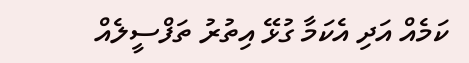ކަމެއް އަދި އެކަމާ ގުޅޭ އިތުރު ތަފްސީލެއް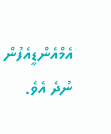އެމްއެންޑީއެފުން ނުދެ އެވެ.